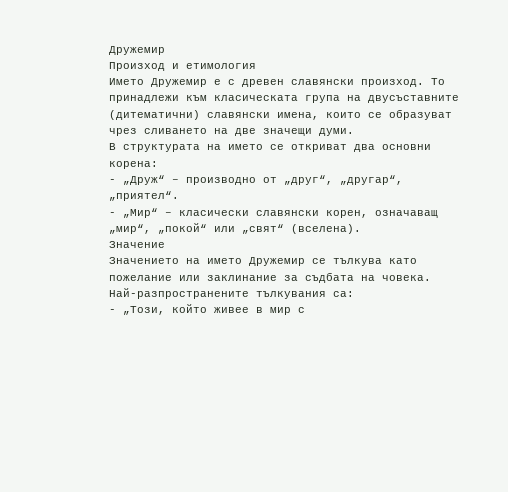Дружемир
Произход и етимология
Името Дружемир е с древен славянски произход. То принадлежи към класическата група на двусъставните (дитематични) славянски имена, които се образуват чрез сливането на две значещи думи.
В структурата на името се откриват два основни корена:
- „Друж“ – производно от „друг“, „другар“, „приятел“.
- „Мир“ – класически славянски корен, означаващ „мир“, „покой“ или „свят“ (вселена).
Значение
Значението на името Дружемир се тълкува като пожелание или заклинание за съдбата на човека. Най-разпространените тълкувания са:
- „Този, който живее в мир с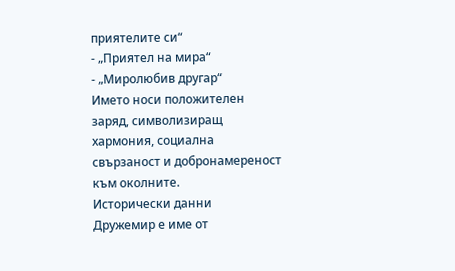приятелите си“
- „Приятел на мира“
- „Миролюбив другар“
Името носи положителен заряд, символизиращ хармония, социална свързаност и добронамереност към околните.
Исторически данни
Дружемир е име от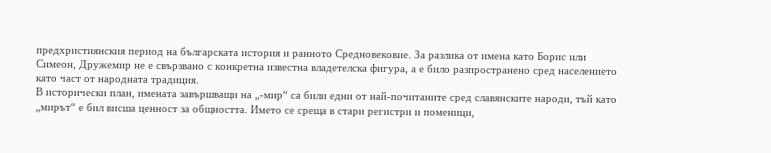предхристиянския период на българската история и ранното Средновековие. За разлика от имена като Борис или Симеон, Дружемир не е свързвано с конкретна известна владетелска фигура, а е било разпространено сред населението като част от народната традиция.
В исторически план, имената завършващи на „-мир“ са били едни от най-почитаните сред славянските народи, тъй като „мирът“ е бил висша ценност за общността. Името се среща в стари регистри и поменици,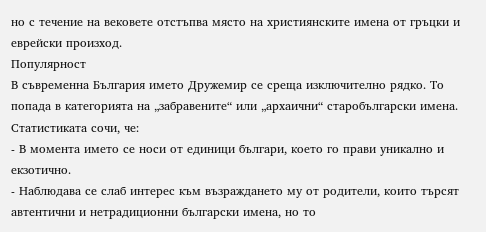но с течение на вековете отстъпва място на християнските имена от гръцки и еврейски произход.
Популярност
В съвременна България името Дружемир се среща изключително рядко. То попада в категорията на „забравените“ или „архаични“ старобългарски имена.
Статистиката сочи, че:
- В момента името се носи от единици българи, което го прави уникално и екзотично.
- Наблюдава се слаб интерес към възраждането му от родители, които търсят автентични и нетрадиционни български имена, но то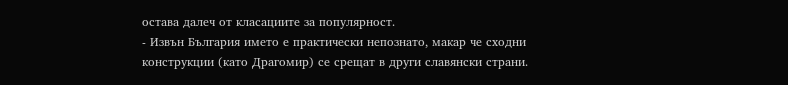остава далеч от класациите за популярност.
- Извън България името е практически непознато, макар че сходни конструкции (като Драгомир) се срещат в други славянски страни.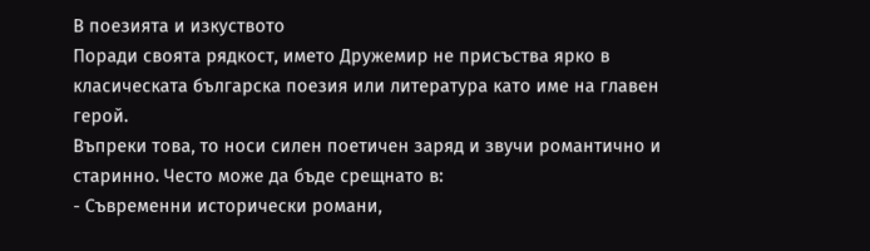В поезията и изкуството
Поради своята рядкост, името Дружемир не присъства ярко в класическата българска поезия или литература като име на главен герой.
Въпреки това, то носи силен поетичен заряд и звучи романтично и старинно. Често може да бъде срещнато в:
- Съвременни исторически романи,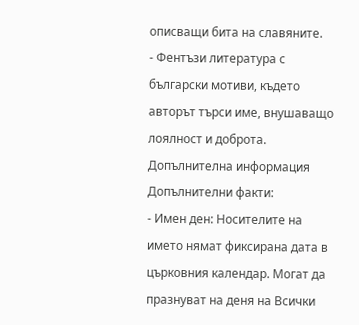описващи бита на славяните.
- Фентъзи литература с български мотиви, където авторът търси име, внушаващо лоялност и доброта.
Допълнителна информация
Допълнителни факти:
- Имен ден: Носителите на името нямат фиксирана дата в църковния календар. Могат да празнуват на деня на Всички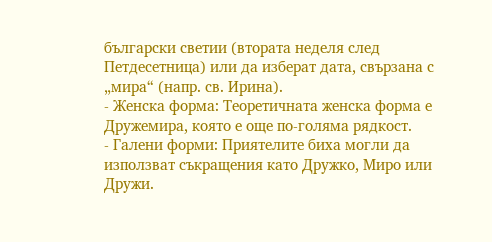български светии (втората неделя след Петдесетница) или да изберат дата, свързана с „мира“ (напр. св. Ирина).
- Женска форма: Теоретичната женска форма е Дружемира, която е още по-голяма рядкост.
- Галени форми: Приятелите биха могли да използват съкращения като Дружкo, Миро или Дружи.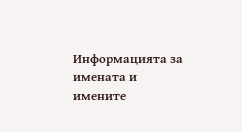Информацията за имената и имените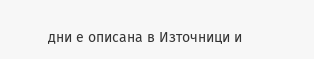дни е описана в Източници и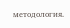методология.